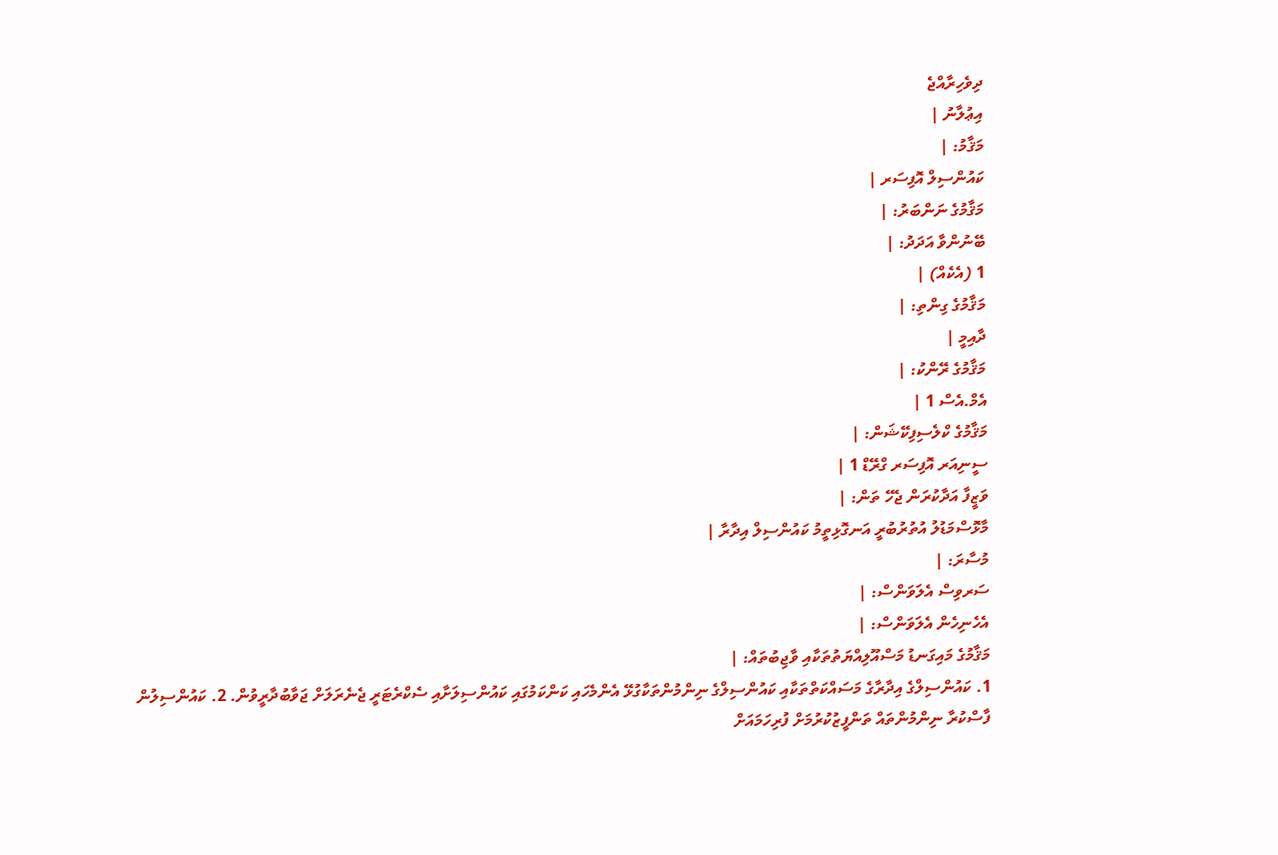ދިވެހިރާއްޖެ
އިޢުލާނު |
މަޤާމު: |
ކައުންސިލް އޮފިސަރ |
މަޤާމުގެ ނަންބަރު: |
ބޭނުންވާ އަދަދު: |
1 (އެކެއް) |
މަޤާމުގެ ގިންތި: |
ދާއިމީ |
މަޤާމުގެ ރޭންކު: |
އެމް.އެސް 1 |
މަޤާމުގެ ކްލެސިފިކޭޝަން: |
ސީނިއަރ އޮފިސަރ ގްރޭޑް 1 |
ވަޒީފާ އަދާކުރަން ޖެހޭ ތަން: |
މާޅޮސްމަޑުލު އުތުރުބުރީ އަނގޮޅިތީމު ކައުންސިލް އިދާރާ |
މުސާރަ: |
ސަރވިސް އެލަވަންސް: |
އެހެނިހެން އެލަވަންސް: |
މަޤާމުގެ މައިގަނޑު މަސްއޫލިއްޔަތުތަކާއި ވާޖިބުތައް: |
1. ކައުންސިލްގެ އިދާރާގެ މަސައްކަތްތަކާއި ކައުންސިލްގެ ނިންމުންތަކާގުޅޭ އެންމެހައި ކަންކަމުގައި ކައުންސިލަށާއި ސެކްރެޓަރީ ޖެނެރަލަށް ޖަވާބުދާރީވުން. 2. ކައުންސިލުން ފާސްކުރާ ނިންމުންތައް ތަންފީޒުކުރުމަށް ފުރިހަމައަށް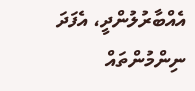އެއްބާރުލުންދީ، އެފަދަ ނިންމުންތައް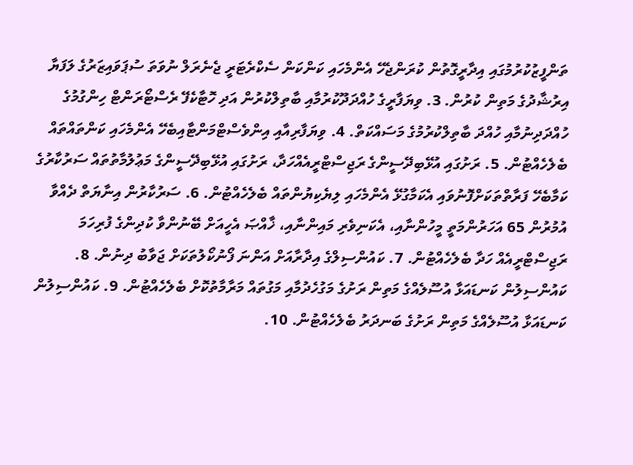ތަންފީޒުކުރުމުގައި އިދާރީގޮތުން ކުރަންޖެހޭ އެންމެހައި ކަންކަން ސެކްރެޓަރީ ޖެނެރަލް ނުވަތަ ސުޕަވައިޒަރުގެ ލަފަޔާ އިރުޝާދުގެ މަތިން ކުރުން. 3. ވިޔަފާރީގެ ހުއްދަދޫކުރުމާއި ބާތިލްކުރުން އަދި ހޮޓާކެފޭ ރެސްޓޯރަންޓް ހިންގުމުގެ ހުއްދަދިނުމާއި ހުއްދަ ބާތިލްކުރުމުގެ މަސައްކަތް. 4. ވިޔަފާރިއާއި އިންވެސްޓްމަންޓާއިބެހޭ އެންމެހައި ކަންތައްތައް ބެލެހެއްޓުން. 5. ރަށުގައި އުޅޭބިދޭސީންގެ ރަޖިސްޓްރީއެއްހަދާ، ރަށުގައި އުޅޭބިދޭސީންގެ މަޢުލުމާތުތައް ސަރުކާރުގެ ކަމާބެހޭ ފަރާތްތަކަށްފޮނުވައި އެކަމާގުޅޭ އެންމެހައި ލިޔެކިޔުންތައް ބެލެހެއްޓުން. 6. ސަރުކާރުން އިނާޔަތް ދެއްވާ އުމުރުން 65 އަހަރުންމަތީ މީހުންނާއި، އެކަނިވެރި މައިންނާއި، ޚާއްޞަ އެހީއަށް ބޭނުންވާ ކުދިންގެ ފުރިހަމަ ރަޖިސްޓްރީއެއް ހަދާ ބެލެހެއްޓުން. 7. ކައުންސިލްގެ އިދާރާއަށް އަންނަ ފޯނުކޯލުތަކަށް ޖަވާބު ދިނުން. 8. ކައުންސިލުން ކަނޑައަޅާ އުސޫލެއްގެ މަތިން ރަށުގެ މަގުހެދުމާއި މަގުތައް މަރާމާތުކޮށް ބެލެހެއްޓުން. 9. ކައުންސިލުން ކަނޑައަޅާ އުސޫލެއްގެ މަތިން ރަށުގެ ބަނދަރު ބެލެހެއްޓުން. 10.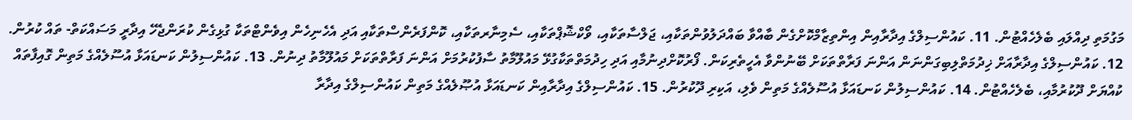މަގުމަތި ދިއްލައި ބެލެހެއްޓުން. 11. ކައުންސިލްގެ އިދާރާއިން އިންތިޒާމްކޮށްގެން ބާއްވާ ބައްދަލުވުންތަކާއި، ޖަލްސާތަކާއި، ވޯކްޝޮޕްތަކާއި، ސެމިނާރތަކާއި، ކޮންފަރެންސްތަކާއި އަދި އެހެނިހެން އިވެންޓްތަކާ ގުޅިގެން ކުރަންޖެހޭ އިދާރީ މަސައްކަތް- ތައް ކުރުން. 12. ކައުންސިލްގެ އިދާރާއަށް ޚިދުމަތްލިބިގަންނަން އަންނަ ފަރާތްތަކަށް ބޭނުންވާ އެހީތެރިކަން. ފޯރުކޮށްދިނުމާއި އަދި ހިދުމަތްތަކާގުޅޭ މައުލޫމާތު ސާފުކުރުމަށް އަންނަ ފަރާތްތަކަށް މައުލޫމާތު ދިނުން. 13. ކައުންސިލުން ކަނޑައަޅާ އުސޫލެއްގެ މަތިން ގޮއިފާތައް ކުއްޔަށް ދޫކުރުމާއި، ބެލެހެއްޓުން. 14. ކައުންސިލުން ކަނޑައަޅާ އުސޫލެއްގެ މަތިން ވެލި، އަކިރި ދޫކުރުން. 15. ކައުންސިލްގެ އިދާރާއިން ކަނޑައަޅާ އުޞޫލެއްގެ މަތިން ކައުންސިލްގެ އިދާރާ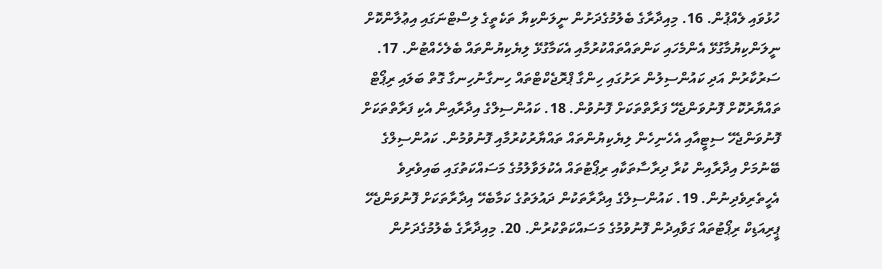ހުޅުވައި ލެއްޕުން. 16. މިއިދާރާގެ ބެލުމުގެދަށުން ނީލަންކިޔާ ތަކެތީގެ ލިސްޓްނަގައި އިޢުލާންކޮށް ނީލަންކިޔުމާގުޅޭ އެންމެހައި ކަންތައްތައްކުރުމާއި އެކަމާގުޅޭ ލިޔެކިޔުންތައް ބެލެހެއްޓުން. 17. ސަރުކާރުން އަދި ކައުންސިލުން ރަށުގައި ހިންގާ ޕްރޮޖެކްޓްތައް ހިނގާނުހިނގާ ގޮތް ބަލައި ރިޕޯޓް ތައްޔާރުކޮށް ފޮނުވަންޖެހޭ ފަރާތްތަކަށް ފޮނުވުން. 18. ކައުންސިލްގެ އިދާރާއިން އެކި ފަރާތްތަކަށް ފޮނުވަންޖެހޭ ސިޓީއާއި އެހެނިހެން ލިޔެކިޔުންތައް ތައްޔާރުކުރުމާއި ފޮނުވުމުން. ކައުންސިލްގެ ބޭނުމަށް އިދާރާއިން ކުރާ ދިރާސާތަކާއި ރިޕޯޓުތައް އެކުލަވާލުމުގެ މަސައްކަތުގައި ބައިވެރިވެ އެހީތެރިވެދިނުން. 19. ކައުންސިލްގެ އިދާރާތަކުން ދައުލަތުގެ ކަމާބެހޭ އިދާރާތަކަށް ފޮނުވަންޖެހޭ ޕީރިއަޑިކް ރިޕޯޓުތައް ގަވާއިދުން ފޮނުވުމުގެ މަސައްކަތްކުރުން. 20. މިއިދާރާގެ ބެލުމުގެދަށުން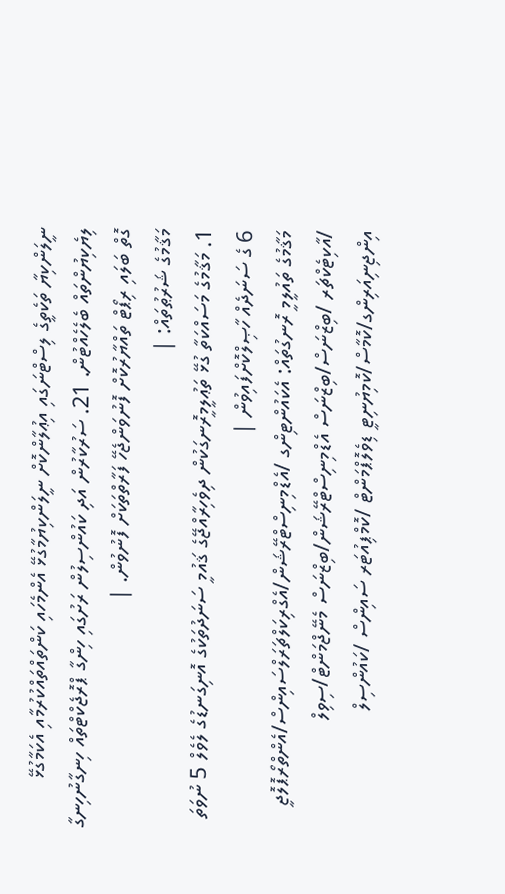ނީލަންކިޔާ ތަކެތީގެ ލިސްޓްނަގައި އިޢުލާންކޮށް ނީލަންކިޔުމާގުޅޭ އެންމެހައި ކަންތައްތައްކުރުމާއި އެކަމާގުޅޭ ލިޔެކިޔުންތައް ބެލެހެއްޓުން. 21. ސަރުކާރުން އަދި ކައުންސިލުން ރަށުގައި ހިންގާ ޕްރޮޖެކްޓްތައް ހިނގާނުހިނގާ ގޮތް ބަލައި ރިޕޯޓް ތައްޔާރުކޮށް ފޮނުވަންޖެހޭ ފަރާތްތަކަށް ފޮނުވުން. |
މަޤާމުގެ ޝަރުޠުތައް: |
1. މަޤާމުގެ މަސައްކަތާ ގުޅޭ ތަޢުލީމީރޮނގަކުން ދިވެހިރާއްޖޭގެ ޤައުމީ ސަނަދުތަކުގެ އޮނިގަނޑުގެ ލެވެލް 5 ނުވަތަ 6 ގެ ސަނަދެއް ހާޞިލްކޮށްފައިވުން |
މަޤާމުގެ ތައުލީމީ ރޮނގުތައް: އެކައުންޓިންގ /އެޑްމިނިސްޓްރޭޝަން/އެގްރިކަލްޗަރަލްސައިންސް/އެންތްރޯޕޮލޮޖީ /އާކިޓެކްޗަރ /ބިޒްނަސް/ބިޒްނަސް އެޑްމިނިސްޓްރޭޝަން/ބިޒްނަސް މެނޭޖްމަންޓް/ސިވިލް އިންޖިނިއަރިންގ/ކޮމާސް/ކޮމިޔުނިޓީ ޑިވެލޮޕްމަންޓް /ކޮމްޕިއުޓަރ ސައިންސް /ކައުންސިލް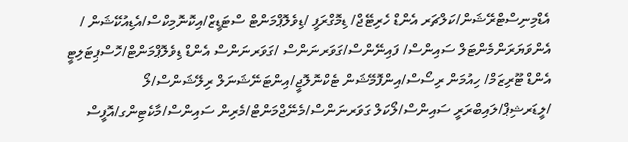އެޑްމިނިސްޓްރޭޝަން/ކަލްޗަރ އެންޑް ހެރިޓޭޖް/ ޑިމޮގްރަފީ /ޑިވެލޮޕްމަންޓް ސްޓަޑީޒް/އިކޮނޮމިކްސް/އެޑިއުކޭޝަން / އެންވަޔަރަންމެންޓަލް ސައިންސް/ ފައިނޭންސް/ގަވަރނަންސް /ގަވަރނަންސް އެންޑް ޑިވެލޮޕްމަންޓް/ހޮސްޕިޓަލިޓީ އެންޑް ޓޫރިޒަމް/ ހިއުމަން ރިސޯސް/އިންފޮމޭޝަން ޓެކްނޮލޮޖީ/އިންޓަނޭޝަނަލް ރިލޭޝަންސް/ލޯ /ލީޑަރޝިޕް/ލައިބްރަރީ ސައިންސް/ލޯކަލް ގަވަރނަންސް/މެނޭޖްމަންޓް/މެރިން ސައިންސް/މާކެޓިންގ/އޮފީސް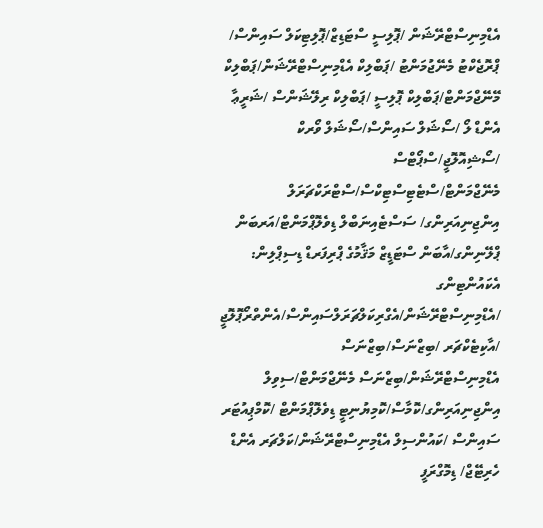އެޑްމިނިސްޓްރޭޝަން /ޕޮލިސީ ސްޓަޑިޒް/ޕޮލިޓިކަލް ސައިންސް/ ޕްރޮޖެކްޓު މެނޭޖުމަންޓު /ޕަބްލިކް އެޑްމިނިސްޓްރޭޝަން/ޕަބްލިކް މޭނޭޖްމަންޓް/ޕަބްލިކް ޕޮލިސީ /ޕަބްލިކް ރިލޭޝަންސް /ޝަރީޢާ އެންޑް ލޯ /ސޯޝަލް ސައިންސް/ސޯޝަލް ވޯރކް /ސޯޝިއޮލޮޖީ/ސްޕޯޓްސް މެނޭޖްމަންޓް/ސްޓެޓިސްޓިކްސް/ސްޓްރަކްޗަރަލް އިންޖިނިއަރިންގ/ ސަސްޓެއިނަބްލް ޑިވެލޮޕްމަންޓް/އަރބަން ޕްލޭނިންގ/އާބަން ސްޓަޑީޒް މަޤާމުގެ ޕްރިފަރޑް ޑިސިޕްލިން: އެކައުންޓިންގ /އެޑްމިނިސްޓްރޭޝަން/އެގްރިކަލްޗަރަލްސައިންސް/އެންތްރޯޕޮލޮޖީ /އާކިޓެކްޗަރ /ބިޒްނަސް/ބިޒްނަސް އެޑްމިނިސްޓްރޭޝަން/ބިޒްނަސް މެނޭޖްމަންޓް/ސިވިލް އިންޖިނިއަރިންގ/ކޮމާސް/ކޮމިޔުނިޓީ ޑިވެލޮޕްމަންޓް /ކޮމްޕިއުޓަރ ސައިންސް /ކައުންސިލް އެޑްމިނިސްޓްރޭޝަން/ކަލްޗަރ އެންޑް ހެރިޓޭޖް/ ޑިމޮގްރަފީ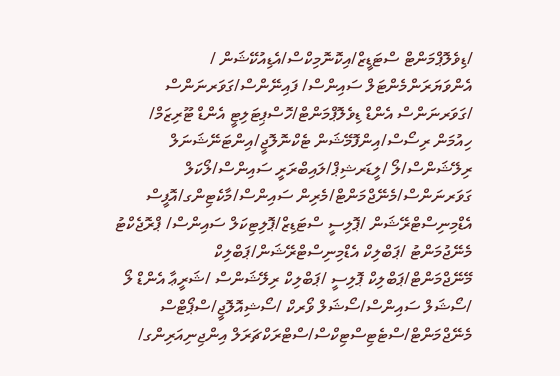/ޑިވެލޮޕްމަންޓް ސްޓަޑީޒް/އިކޮނޮމިކްސް/އެޑިއުކޭޝަން / އެންވަޔަރަންމެންޓަލް ސައިންސް/ ފައިނޭންސް/ގަވަރނަންސް /ގަވަރނަންސް އެންޑް ޑިވެލޮޕްމަންޓް/ހޮސްޕިޓަލިޓީ އެންޑް ޓޫރިޒަމް/ ހިއުމަން ރިސޯސް/އިންފޮމޭޝަން ޓެކްނޮލޮޖީ/އިންޓަނޭޝަނަލް ރިލޭޝަންސް/ލޯ /ލީޑަރޝިޕް/ލައިބްރަރީ ސައިންސް/ލޯކަލް ގަވަރނަންސް/މެނޭޖްމަންޓް/މެރިން ސައިންސް/މާކެޓިންގ/އޮފީސް އެޑްމިނިސްޓްރޭޝަން /ޕޮލިސީ ސްޓަޑިޒް/ޕޮލިޓިކަލް ސައިންސް/ ޕްރޮޖެކްޓު މެނޭޖުމަންޓު /ޕަބްލިކް އެޑްމިނިސްޓްރޭޝަން/ޕަބްލިކް މޭނޭޖްމަންޓް/ޕަބްލިކް ޕޮލިސީ /ޕަބްލިކް ރިލޭޝަންސް /ޝަރީޢާ އެންޑް ލޯ /ސޯޝަލް ސައިންސް/ސޯޝަލް ވޯރކް /ސޯޝިއޮލޮޖީ/ސްޕޯޓްސް މެނޭޖްމަންޓް/ސްޓެޓިސްޓިކްސް/ސްޓްރަކްޗަރަލް އިންޖިނިއަރިންގ/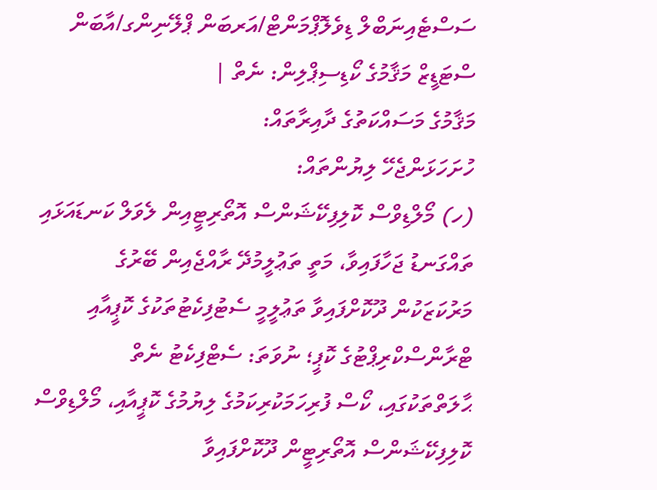ސަސްޓެއިނަބްލް ޑިވެލޮޕްމަންޓް/އަރބަން ޕްލޭނިންގ/އާބަން ސްޓަޑީޒް މަޤާމުގެ ކޯޑިސިޕްލިން: ނެތް |
މަޤާމުގެ މަސައްކަތުގެ ދާއިރާތައް:
ހުށަހަޅަންޖެހޭ ލިޔުންތައް:
(ހ) މޯލްޑިވްސް ކޮލިފިކޭޝަންސް އޮތޯރިޓީއިން ލެވަލް ކަނޑައަޅައި ތައްގަނޑު ޖަހާފައިވާ، މަތީ ތަޢުލީމުދޭ ރާއްޖެއިން ބޭރުގެ މަރުކަޒަކުން ދޫކޮށްފައިވާ ތަޢުލީމީ ސެޓުފިކެޓުތަކުގެ ކޮޕީއާއި ޓްރާންސްކްރިޕްޓުގެ ކޮޕީ؛ ނުވަތަ: ސެޓްފިކެޓު ނެތް ޙާލަތްތަކުގައި، ކޯސް ފުރިހަމަކުރިކަމުގެ ލިޔުމުގެ ކޮޕީއާއި، މޯލްޑިވްސް ކޮލިފިކޭޝަންސް އޮތޯރިޓީން ދޫކޮށްފައިވާ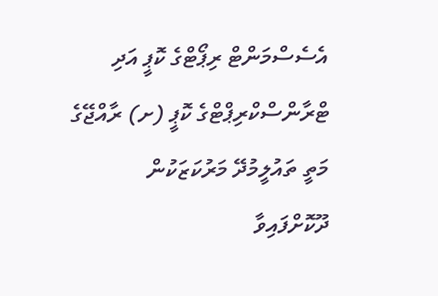އެސެސްމަންޓް ރިޕޯޓްގެ ކޮޕީ އަދި ޓްރާންސްކްރިޕްޓްގެ ކޮޕީ (ށ) ރާއްޖޭގެ މަތީ ތައުލީމުދޭ މަރުކަޒަކުން ދޫކޮށްފައިވާ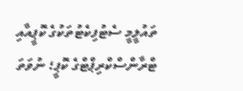ތައުލީމީ ސެޓުފިކެޓުތަކުގެ ކޮޕީއާއި ޓްރާންސްކްރިޕްޓްގެ ކޮޕީ؛ ނުވަތަ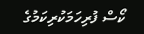ކޯސް ފުރިހަމަކުރިކަމުގެ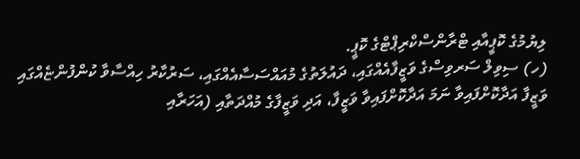ލިޔުމުގެ ކޮޕީއާއި ޓްރާންސްކްރިޕްޓްގެ ކޮޕީ.
(ހ) ސިވިލް ސަރވިސްގެ ވަޒީފާއެއްގައި، ދައުލަތުގެ މުއައްސަސާއެއްގައި، ސަރުކާރު ހިއްސާވާ ކުންފުންޏެއްގައި ވަޒީފާ އަދާކޮށްފައިވާ ނަމަ އަދާކޮށްފައިވާ ވަޒީފާ، އަދި ވަޒީފާގެ މުއްދަތާއި (އަހަރާއި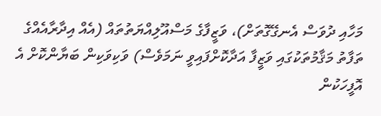މަހާއި ދުވަސް އެނގޭގޮތަށް)، ވަޒީފާގެ މަސްއޫލިއްޔަތުތައް (އެއް އިދާރާއެއްގެ ތަފާތު މަޤާމުތަކުގައި ވަޒީފާ އަދާކޮށްފައިވީ ނަމަވެސް) ވަކިވަކިން ބަޔާންކޮށް އެ އޮފީހަކުން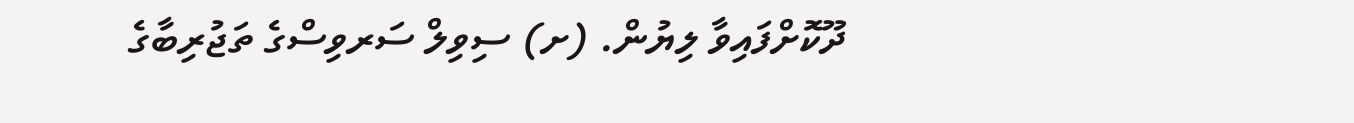ދޫކޮށްފައިވާ ލިޔުން. (ށ) ސިވިލް ސަރވިސްގެ ތަޖުރިބާގެ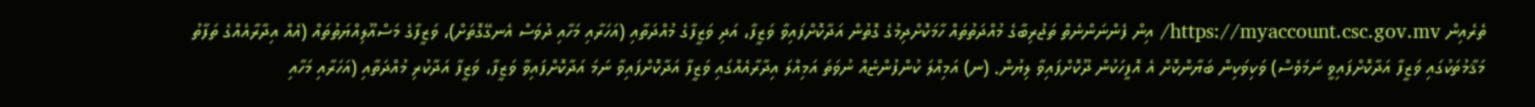ތެރެއިން https://myaccount.csc.gov.mv/ އިން ފެންނަންނެތް ތަޖުރިބާގެ މުއްދަތުތައް ހާމަކޮށްދިމުގެ ގޮތުން އަދާކޮށްފައިވާ ވަޒީފާ، އަދި ވަޒީފާގެ މުއްދަތާއި (އަހަރާއި މަހާއި ދުވަސް އެނގޭގޮތަށް)، ވަޒީފާގެ މަސްއޫލިއްޔަތުތައް (އެއް އިދާރާއެއްގެ ތަފާތު މަޤާމުތަކުގައި ވަޒީފާ އަދާކޮށްފައިވީ ނަމަވެސް) ވަކިވަކިން ބަޔާންކޮށް އެ އޮފީހަކުން ދޫކޮށްފައިވާ ލިޔުން. (ނ) އަމިއްލަ ކުންފުންޏެއް ނުވަތަ އަމިއްލަ އިދާރާއެއްގައި ވަޒީފާ އަދާކޮށްފައިވާ ނަމަ އަދާކޮށްފައިވާ ވަޒީފާ، ވަޒީފާ އަދާކުރި މުއްދަތާއި (އަހަރާއި މަހާއި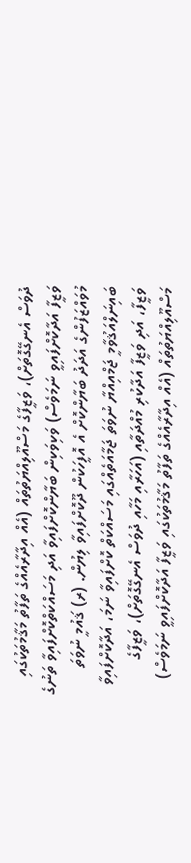ދުވަސް އެނގޭގޮތަށް)، ވަޒީފާގެ މަސްއޫލިއްޔަތުތައް (އެއް އިދާރާއެއްގެ ތަފާތު މަޤާމުތަކުގައި ވަޒީފާ އަދާކޮށްފައިވީ ނަމަވެސް) ވަކިވަކިން ބަޔާންކޮށްފައިވާ އަދި މަސައްކަތްކޮށްފައިވާ ތަނުގެ މުވައްޒަފުންގެ އަދަދު ބަޔާންކޮށް އެ އޮފީހަކުން ދޫކޮށްފައިވާ ލިޔުން. (ރ) ޤައުމީ ނުވަތަ ބައިނަލްއަޤުވާމީ ޖަމްއިއްޔާ ނުވަތަ ޖަމާއަތެއްގައި މަސައްކަތް ކޮށްފައިވާ ނަމަ، އަދާކޮށްފައިވާ ވަޒީފާ، އަދި ވަޒީފާ އަދާކުރި މުއްދަތާއި (އަހަރާއި މަހާއި ދުވަސް އެނގޭގޮތަށް)، ވަޒީފާގެ މަސްއޫލިއްޔަތުތައް (އެއް އިދާރާއެއްގެ ތަފާތު މަޤާމުތަކުގައި ވަޒީފާ އަދާކޮށްފައިވީ ނަމަވެސް)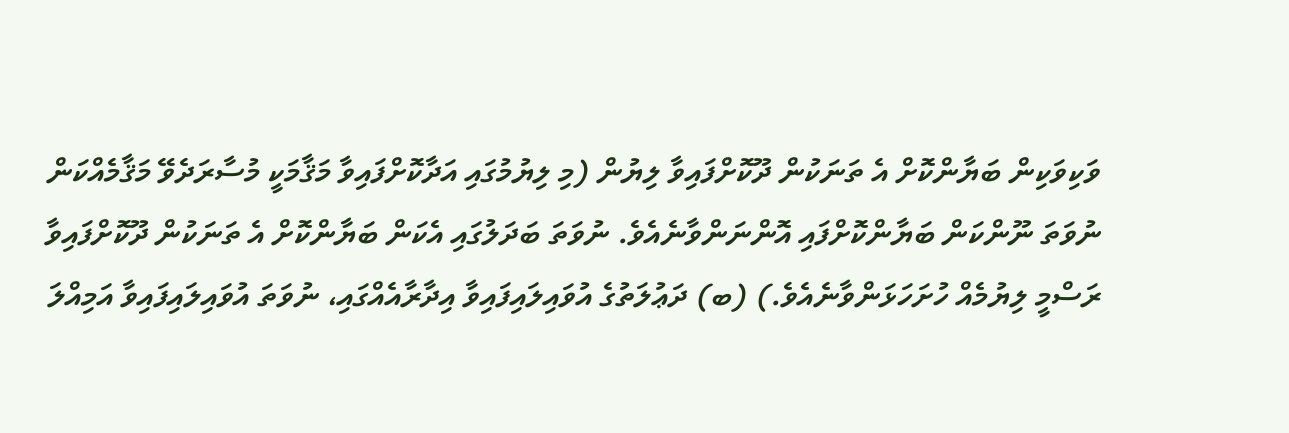ވަކިވަކިން ބަޔާންކޮށް އެ ތަނަކުން ދޫކޮށްފައިވާ ލިޔުން (މި ލިޔުމުގައި އަދާކޮށްފައިވާ މަޤާމަކީ މުސާރަދެވޭ މަޤާމެއްކަން ނުވަތަ ނޫންކަން ބަޔާންކޮށްފައި އޮންނަންވާނެއެވެ. ނުވަތަ ބަދަލުގައި އެކަން ބަޔާންކޮށް އެ ތަނަކުން ދޫކޮށްފައިވާ ރަސްމީ ލިޔުމެއް ހުށަހަޅަންވާނެއެވެ.) (ބ) ދަޢުލަތުގެ އުވައިލައިފައިވާ އިދާރާއެއްގައި، ނުވަތަ އުވައިލައިފައިވާ އަމިއްލަ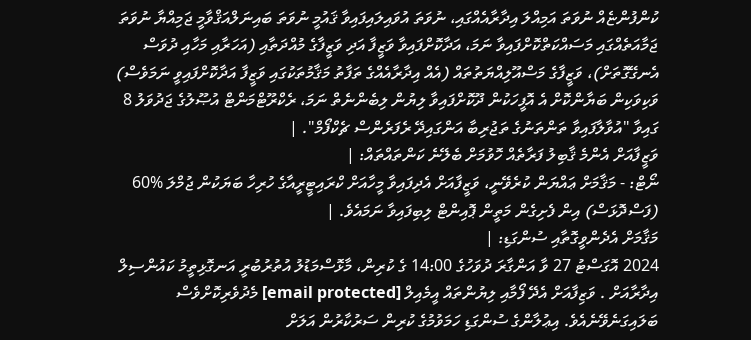ކުންފުންޏެއް ނުވަތަ އަމިއްލަ އިދާރާއެއްގައި، ނުވަތަ އުވައިލައިފައިވާ ޤައުމީ ނުވަތަ ބައިނަލްއަޤްވާމީ ޖަމިއްޔާ ނުވަތަ ޖަމާއަތެއްގައި މަސައްކަތްކޮށްފައިވާ ނަމަ، އަދާކޮށްފައިވާ ވަޒީފާ އަދި ވަޒީފާގެ މުއްދަތާއި (އަހަރާއި މަހާއި ދުވަސް އެނގޭގޮތަށް)، ވަޒީފާގެ މަސްއޫލިއްޔަތުތައް (އެއް އިދާރާއެއްގެ ތަފާތު މަޤާމުތަކުގައި ވަޒީފާ އަދާކޮށްފައިވީ ނަމަވެސް) ވަކިވަކިން ބަޔާންކޮށް އެ އޮފީހަކުން ދޫކޮށްފައިވާ ލިޔުން ލިބެންނެތް ނަމަ، ރެކްރޫޓްމަންޓް އުޞޫލުގެ ޖަދުވަލު 8 ގައިވާ "އުވާލާފައިވާ ތަންތަނުގެ ތަޖުރިބާ އަންގައިދޭ ރެފަރެންސް ޗެކްފޯމް". |
ވަޒީފާއަށް އެންމެ ޤާބިލު ފަރާތެއް ހޮވުމަށް ބެލޭނެ ކަންތައްތައް: |
ނޯޓް: - މަޤާމަށް ޢައްޔަން ކުރެވޭނީ، ވަޒީފާއަށް އެދިފައިވާ މީހާއަށް ކްރައިޓީރީއާގެ ހުރިހާ ބަޔަކުން ޖުމްލަ %60 (ފަސްދޮޅަސް) އިން ފެށިގެން މަތީން ޕޮއިންޓް ލިބިފައިވާ ނަމައެވެ. |
މަޤާމަށް އެދެންވީގޮތާއި ސުންގަޑި: |
2024 އޮގަސްޓު 27 ވާ އަންގާރަ ދުވަހުގެ 14:00 ގެ ކުރިން، މާޅޮސްމަޑުލު އުތުރުބުރީ އަނގޮޅިތީމު ކައުންސިލް އިދާރާއަށް . ވަޒިފާއަށް އެދޭ ފޯމާއި ލިޔުންތައް އީމެއިލް [email protected] މެދުވެރިކޮށްވެސް ބަލައިގަނެވޭނެއެވެ. އިޢުލާންގެ ސުންގަޑި ހަމަވުމުގެ ކުރިން ސަރުކާރުން އަލަށް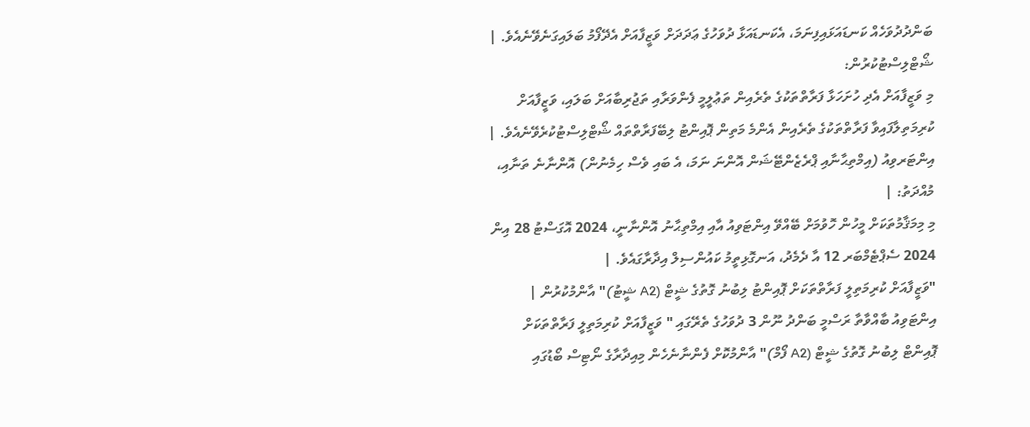ބަންދުދުވަހެއް ކަނޑައަޅައިފިނަމަ، އެކަނޑައަޅާ ދުވަހުގެ ޢަދަދަށް ވަޒީފާއަށް އެދޭފޯމު ބަލައިގަނެވޭނެއެވެ. |
ޝޯޓްލިސްޓުކުރުން:
މި ވަޒީފާއަށް އެދި ހުށަހަޅާ ފަރާތްތަކުގެ ތެރެއިން ތަޢުލީމީ ފެންވަރާއި ތަޖުރިބާއަށް ބަލައި، ވަޒީފާއަށް ކުރިމަތިލާފައިވާ ފަރާތްތަކުގެ ތެރެއިން އެންމެ މަތިން ޕޮއިންޓު ލިބޭފަރާތްތައް ޝޯޓްލިސްޓުކުރެވޭނެއެވެ. |
އިންޓަރވިއު (އިމްތިޙާނާއި ޕްރެޒެންޓޭޝަން އޮންނަ ނަމަ، އެ ބައި ވެސް ހިމެނުން) އޮންނާނެ ތަނާއި، މުއްދަތު: |
މި މިމަޤާމުތަކަށް މީހުން ހޮވުމަށް ބޭއްވޭ އިންޓަވިއު އާއި އިމްތިޙާނު އޮންނާނީ، 2024 އޮގަސްޓު 28 އިން 2024 ސެޕްޓެމްބަރ 12 އާ ދެމެދު، އަނގޮޅިތީމު ކައުންސިލް އިދާރާގައެވެ. |
"ވަޒީފާއަށް ކުރިމަތިލީ ފަރާތްތަކަށް ޕޮއިންޓު ލިބުނު ގޮތުގެ ޝީޓް (A2 ޝީޓު)" އާންމުކުރުން |
އިންޓަވިއު ބާއްވާތާ ރަސްމީ ބަންދު ނޫން 3 ދުވަހުގެ ތެރޭގައި " ވަޒީފާއަށް ކުރިމަތިލީ ފަރާތްތަކަށް ޕޮއިންޓް ލިބުނު ގޮތުގެ ޝީޓް (A2 ފޯމް)" އާންމުކޮށް ފެންނާނެހެން މިއިދާރާގެ ނޯޓިސް ބޯޑުގައި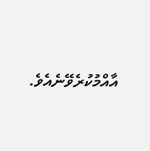އާއްމުކުރެވޭނެއެވެ.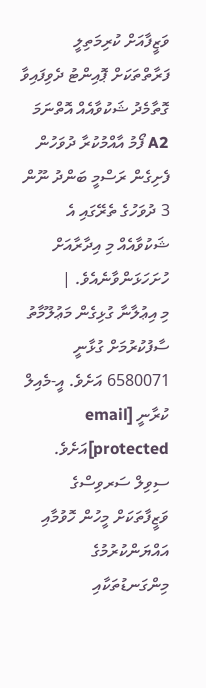ވަޒީފާއަށް ކުރިމަތިލީ ފަރާތްތަކަށް ޕޮއިންޓު ދެވިފައިވާ ގޮތާމެދު ޝަކުވާއެއް އޮތްނަމަ A2 ފޯމު އާއްމުކުރާ ދުވަހުން ފެށިގެން ރަސްމީ ބަންދު ނޫން 3 ދުވަހުގެ ތެރޭގައި އެ ޝަކުވާއެއް މި އިދާރާއަށް ހުށަހަޅަންވާނެއެވެ. |
މި އިޢުލާނާ ގުޅިގެން މަޢުލޫމާތު ސާފުކުރުމަށް ގުޅާނީ 6580071 އަށެވެ. އީ-މެއިލް ކުރާނީ [email protected]އަށެވެ. ސިވިލް ސަރވިސްގެ ވަޒީފާތަކަށް މީހުން ހޮވުމާއި އައްޔަންކުރުމުގެ މިންގަނޑުތަކާއި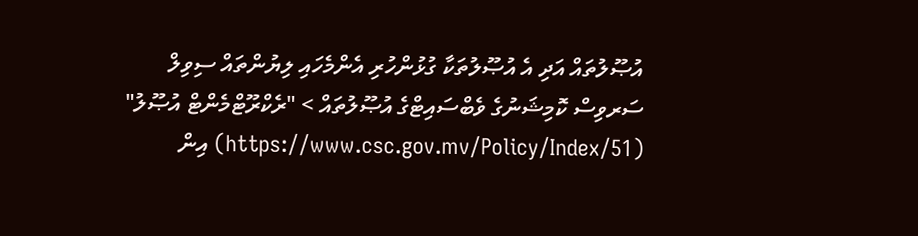އުޞޫލުތައް އަދި އެ އުޞޫލުތަކާ ގުޅުންހުރި އެންމެހައި ލިޔުންތައް ސިވިލް ސަރވިސް ކޮމިޝަނުގެ ވެބްސައިޓްގެ އުޞޫލުތައް > "ރެކްރޫޓްމެންޓް އުޞޫލު" (https://www.csc.gov.mv/Policy/Index/51) އިން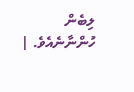ލިބެން ހުންނާނެއެވެ. |